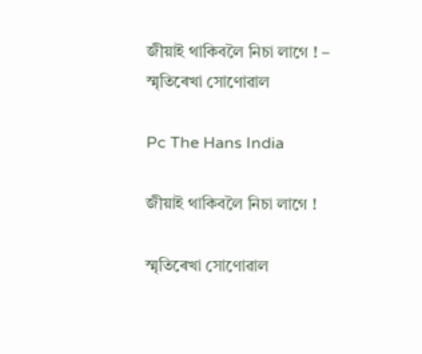জীয়াই থাকিবলৈ নিচা লাগে ! – স্মৃতিৰেখা সোণোৱাল

Pc The Hans India

জীয়াই থাকিবলৈ নিচা লাগে !

স্মৃতিৰেখা সোণোৱাল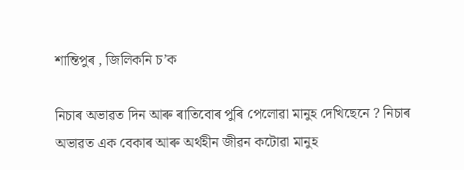শান্তিপুৰ , জিলিকনি চ’ক

নিচাৰ অভাৱত দিন আৰু ৰাতিবোৰ পুৰি পেলোৱা মানুহ দেখিছেনে ? নিচাৰ অভাৱত এক বেকাৰ আৰু অৰ্থহীন জীৱন কটোৱা মানুহ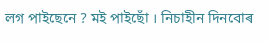লগ পাইছেনে ? মই পাইছোঁ । নিচাহীন দিনবোৰ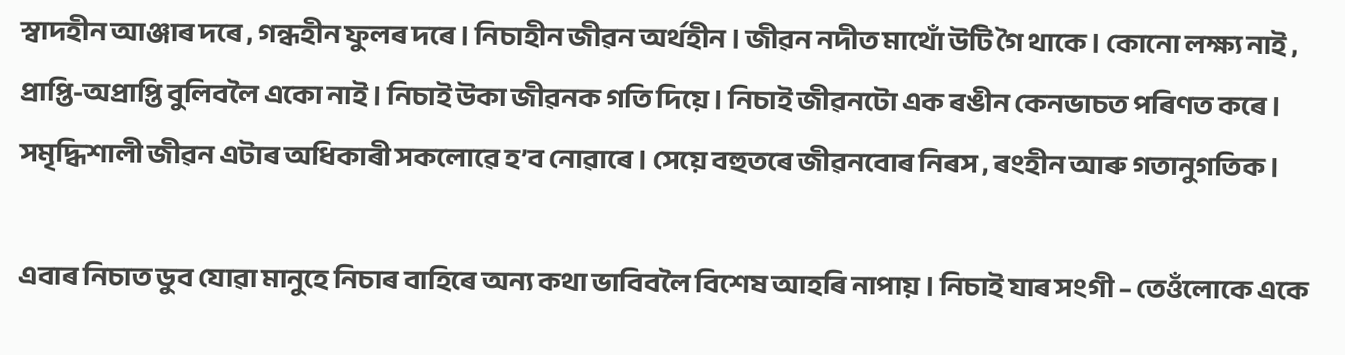স্বাদহীন আঞ্জাৰ দৰে , গন্ধহীন ফুলৰ দৰে । নিচাহীন জীৱন অৰ্থহীন । জীৱন নদীত মাথোঁ উটি গৈ থাকে । কোনো লক্ষ্য নাই , প্ৰাপ্তি-অপ্ৰাপ্তি বুলিবলৈ একো নাই । নিচাই উকা জীৱনক গতি দিয়ে । নিচাই জীৱনটো এক ৰঙীন কেনভাচত পৰিণত কৰে । সমৃদ্ধিশালী জীৱন এটাৰ অধিকাৰী সকলোৱে হ’ব নোৱাৰে । সেয়ে বহুতৰে জীৱনবোৰ নিৰস , ৰংহীন আৰু গতানুগতিক ।

এবাৰ নিচাত ডুব যোৱা মানুহে নিচাৰ বাহিৰে অন্য কথা ভাবিবলৈ বিশেষ আহৰি নাপায় । নিচাই যাৰ সংগী – তেওঁলোকে একে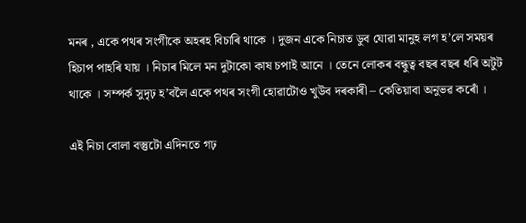মনৰ , একে পথৰ সংগীকে অহৰহ বিচাৰি থাকে । দুজন একে নিচাত ডুব যোৱা মানুহ লগ হ’লে সময়ৰ হিচাপ পাহৰি যায় । নিচাৰ মিলে মন দুটাকো কাষ চপাই আনে । তেনে লোকৰ বন্ধুত্ব বছৰ বছৰ ধৰি অটুট থাকে । সম্পৰ্ক সুদৃঢ় হ’বলৈ একে পথৰ সংগী হোৱাটোও খুউব দৰকাৰী – কেতিয়াবা অনুভৱ কৰোঁ ।

এই নিচা বোলা বস্তুটো এদিনতে গঢ়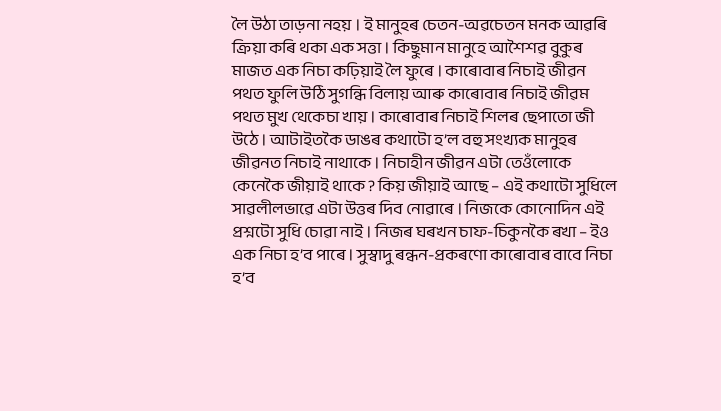লৈ উঠা তাড়না নহয় । ই মানুহৰ চেতন-অৱচেতন মনক আৱৰি ক্ৰিয়া কৰি থকা এক সত্তা । কিছুমান মানুহে আশৈশৱ বুকুৰ মাজত এক নিচা কঢ়িয়াই লৈ ফুৰে । কাৰোবাৰ নিচাই জীৱন পথত ফুলি উঠি সুগন্ধি বিলায় আৰু কাৰোবাৰ নিচাই জীৱম পথত মুখ থেকেচা খায় । কাৰোবাৰ নিচাই শিলৰ ছেপাতো জী উঠে । আটাইতকৈ ডাঙৰ কথাটো হ’ল বহু সংখ্যক মানুহৰ জীৱনত নিচাই নাথাকে । নিচাহীন জীৱন এটা তেওঁলোকে কেনেকৈ জীয়াই থাকে ? কিয় জীয়াই আছে – এই কথাটো সুধিলে সাৱলীলভাৱে এটা উত্তৰ দিব নোৱাৰে । নিজকে কোনোদিন এই প্ৰশ্নটো সুধি চোৱা নাই । নিজৰ ঘৰখন চাফ-চিকুনকৈ ৰখা – ইও এক নিচা হ’ব পাৰে । সুস্বাদু ৰন্ধন-প্ৰকৰণো কাৰোবাৰ বাবে নিচা হ’ব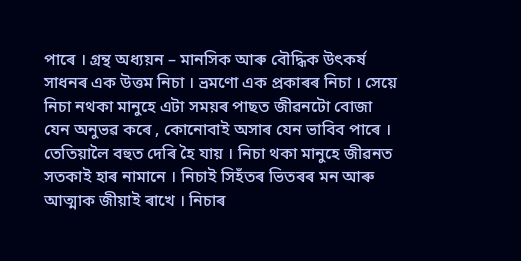পাৰে । গ্ৰন্থ অধ্যয়ন – মানসিক আৰু বৌদ্ধিক উৎকৰ্ষ সাধনৰ এক উত্তম নিচা । ভ্ৰমণো এক প্ৰকাৰৰ নিচা । সেয়ে নিচা নথকা মানুহে এটা সময়ৰ পাছত জীৱনটো বোজা যেন অনুভৱ কৰে , কোনোবাই অসাৰ যেন ভাবিব পাৰে । তেতিয়ালৈ বহুত দেৰি হৈ যায় । নিচা থকা মানুহে জীৱনত সতকাই হাৰ নামানে । নিচাই সিহঁতৰ ভিতৰৰ মন আৰু আত্মাক জীয়াই ৰাখে । নিচাৰ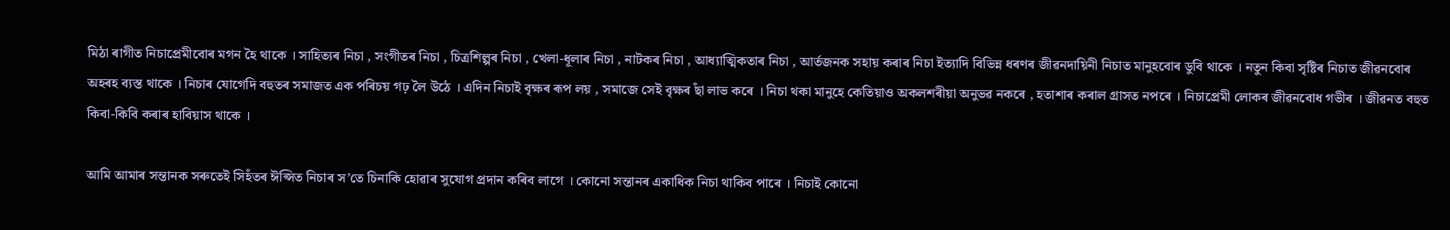মিঠা ৰাগীত নিচাপ্ৰেমীবোৰ মগন হৈ থাকে । সাহিত্যৰ নিচা , সংগীতৰ নিচা , চিত্ৰশিল্পৰ নিচা , খেলা-ধূলাৰ নিচা , নাটকৰ নিচা , আধ্যাত্মিকতাৰ নিচা , আৰ্তজনক সহায় কৰাৰ নিচা ইত্যাদি বিভিন্ন ধৰণৰ জীৱনদায়িনী নিচাত মানুহবোৰ ডুবি থাকে । নতুন কিবা সৃষ্টিৰ নিচাত জীৱনবোৰ অহৰহ ব্যস্ত থাকে । নিচাৰ যোগেদি বহুতৰ সমাজত এক পৰিচয় গঢ় লৈ উঠে । এদিন নিচাই বৃক্ষৰ ৰূপ লয় , সমাজে সেই বৃক্ষৰ ছাঁ লাভ কৰে । নিচা থকা মানুহে কেতিয়াও অকলশৰীয়া অনুভৱ নকৰে , হতাশাৰ কৰাল গ্ৰাসত নপৰে । নিচাপ্ৰেমী লোকৰ জীৱনবোধ গভীৰ । জীৱনত বহুত কিবা-কিবি কৰাৰ হাবিয়াস থাকে ।

আমি আমাৰ সন্তানক সৰুতেই সিহঁতৰ ঈপ্সিত নিচাৰ স’তে চিনাকি হোৱাৰ সুযোগ প্ৰদান কৰিব লাগে । কোনো সন্তানৰ একাধিক নিচা থাকিব পাৰে । নিচাই কোনো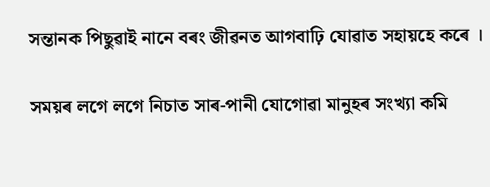সন্তানক পিছুৱাই নানে বৰং জীৱনত আগবাঢ়ি যোৱাত সহায়হে কৰে ।

সময়ৰ লগে লগে নিচাত সাৰ-পানী যোগোৱা মানুহৰ সংখ্যা কমি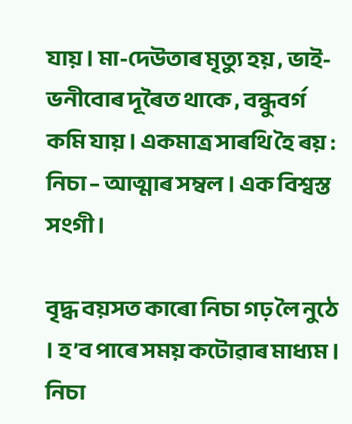যায় । মা-দেউতাৰ মৃত্যু হয় , ভাই-ভনীবোৰ দূৰৈত থাকে , বন্ধুবৰ্গ কমি যায় । একমাত্ৰ সাৰথি হৈ ৰয় : নিচা – আত্মাৰ সম্বল । এক বিশ্বস্ত সংগী ।

বৃদ্ধ বয়সত কাৰো নিচা গঢ় লৈ নুঠে । হ’ব পাৰে সময় কটোৱাৰ মাধ্যম । নিচা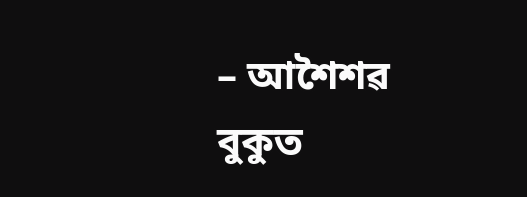– আশৈশৱ বুকুত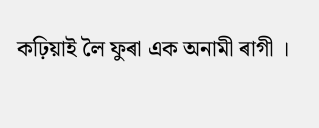কঢ়িয়াই লৈ ফুৰা এক অনামী ৰাগী ।